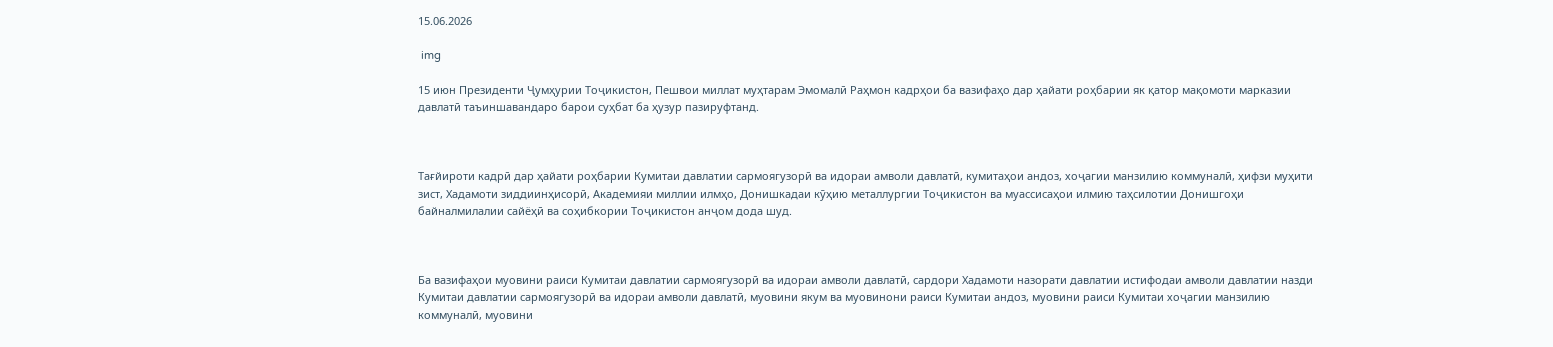15.06.2026

 img

15 июн Президенти Ҷумҳурии Тоҷикистон, Пешвои миллат муҳтарам Эмомалӣ Раҳмон кадрҳои ба вазифаҳо дар ҳайати роҳбарии як қатор мақомоти марказии давлатӣ таъиншавандаро барои суҳбат ба ҳузур пазируфтанд.



Тағйироти кадрӣ дар ҳайати роҳбарии Кумитаи давлатии сармоягузорӣ ва идораи амволи давлатӣ, кумитаҳои андоз, хоҷагии манзилию коммуналӣ, ҳифзи муҳити зист, Хадамоти зиддиинҳисорӣ, Академияи миллии илмҳо, Донишкадаи кӯҳию металлургии Тоҷикистон ва муассисаҳои илмию таҳсилотии Донишгоҳи байналмилалии сайёҳӣ ва соҳибкории Тоҷикистон анҷом дода шуд.



Ба вазифаҳои муовини раиси Кумитаи давлатии сармоягузорӣ ва идораи амволи давлатӣ, сардори Хадамоти назорати давлатии истифодаи амволи давлатии назди Кумитаи давлатии сармоягузорӣ ва идораи амволи давлатӣ, муовини якум ва муовинони раиси Кумитаи андоз, муовини раиси Кумитаи хоҷагии манзилию коммуналӣ, муовини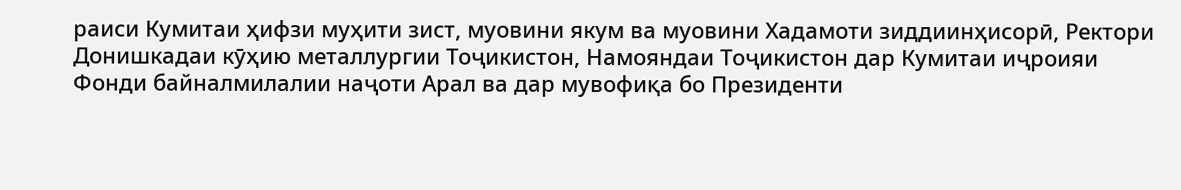раиси Кумитаи ҳифзи муҳити зист, муовини якум ва муовини Хадамоти зиддиинҳисорӣ, Ректори Донишкадаи кӯҳию металлургии Тоҷикистон, Намояндаи Тоҷикистон дар Кумитаи иҷроияи Фонди байналмилалии наҷоти Арал ва дар мувофиқа бо Президенти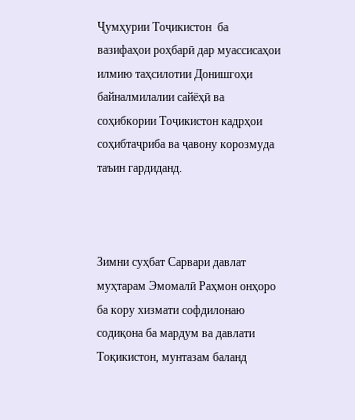Ҷумҳурии Тоҷикистон  ба вазифаҳои роҳбарӣ дар муассисаҳои илмию таҳсилотии Донишгоҳи байналмилалии сайёҳӣ ва соҳибкории Тоҷикистон кадрҳои соҳибтаҷриба ва ҷавону корозмуда таъин гардиданд.



Зимни суҳбат Сарвари давлат муҳтарам Эмомалӣ Раҳмон онҳоро ба кору хизмати софдилонаю содиқона ба мардум ва давлати Тоқикистон, мунтазам баланд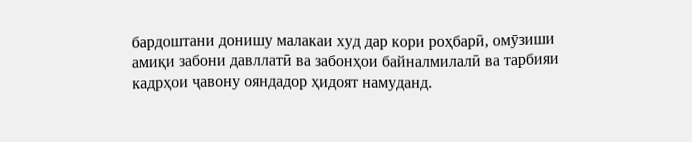бардоштани донишу малакаи худ дар кори роҳбарӣ, омӯзиши амиқи забони давллатӣ ва забонҳои байналмилалӣ ва тарбияи кадрҳои ҷавону ояндадор ҳидоят намуданд.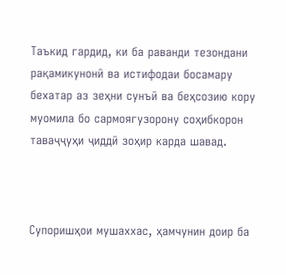Таъкид гардид, ки ба раванди тезондани рақамикунонӣ ва истифодаи босамару бехатар аз зеҳни сунъӣ ва беҳсозию кору муомила бо сармоягузорону соҳибкорон таваҷҷуҳи ҷиддӣ зоҳир карда шавад.



Супоришҳои мушаххас, ҳамчунин доир ба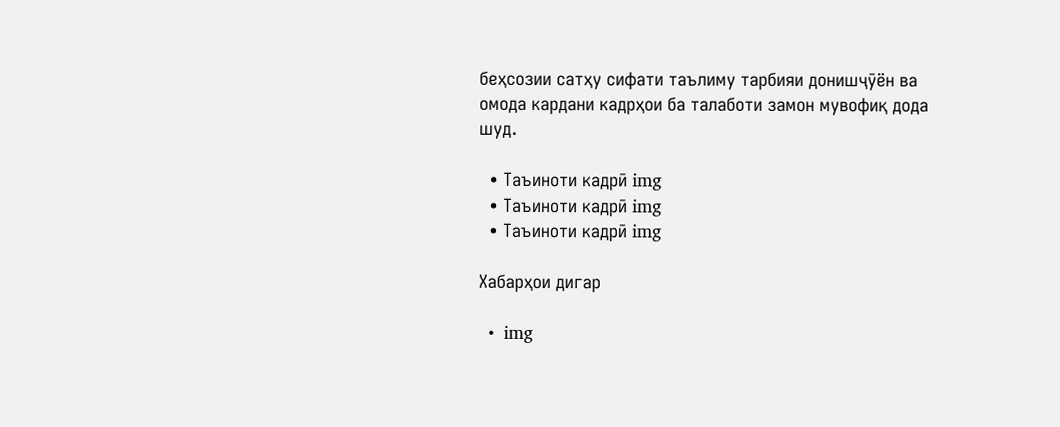беҳсозии сатҳу сифати таълиму тарбияи донишҷӯён ва омода кардани кадрҳои ба талаботи замон мувофиқ дода шуд.

  • Таъиноти кадрӣ img
  • Таъиноти кадрӣ img
  • Таъиноти кадрӣ img

Хабарҳои дигар

  •  img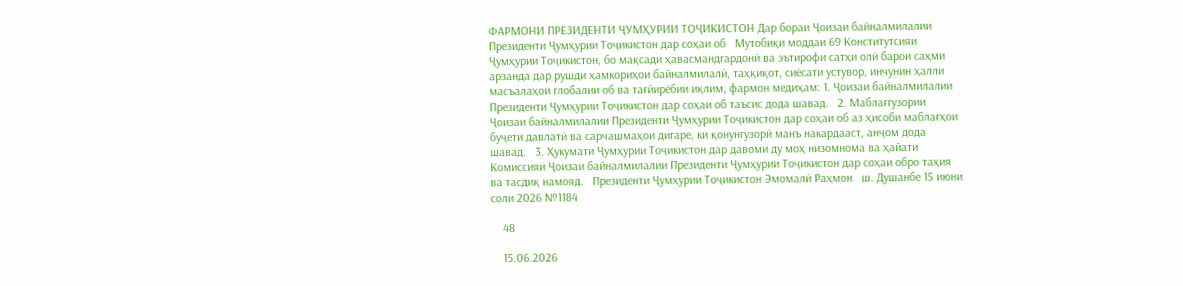ФАРМОНИ ПРЕЗИДЕНТИ ҶУМҲУРИИ ТОҶИКИСТОН Дар бораи Ҷоизаи байналмилалии Президенти Ҷумҳурии Тоҷикистон дар соҳаи об   Мутобиқи моддаи 69 Конститутсияи Ҷумҳурии Тоҷикистон, бо мақсади ҳавасмандгардонӣ ва эътирофи сатҳи олӣ барои саҳми арзанда дар рушди ҳамкориҳои байналмилалӣ, таҳқиқот, сиёсати устувор, инчунин ҳалли масъалаҳои глобалии об ва тағйирёбии иқлим, фармон медиҳам: 1. Ҷоизаи байналмилалии Президенти Ҷумҳурии Тоҷикистон дар соҳаи об таъсис дода шавад.   2. Маблағгузории Ҷоизаи байналмилалии Президенти Ҷумҳурии Тоҷикистон дар соҳаи об аз ҳисоби маблағҳои буҷети давлатӣ ва сарчашмаҳои дигаре, ки қонунгузорӣ манъ накардааст, анҷом дода шавад.   3. Ҳукумати Ҷумҳурии Тоҷикистон дар давоми ду моҳ низомнома ва ҳайати Комиссияи Ҷоизаи байналмилалии Президенти Ҷумҳурии Тоҷикистон дар соҳаи обро таҳия ва тасдиқ намояд.   Президенти Ҷумҳурии Тоҷикистон Эмомалӣ Раҳмон   ш. Душанбе 15 июни соли 2026 №1184

    48

    15.06.2026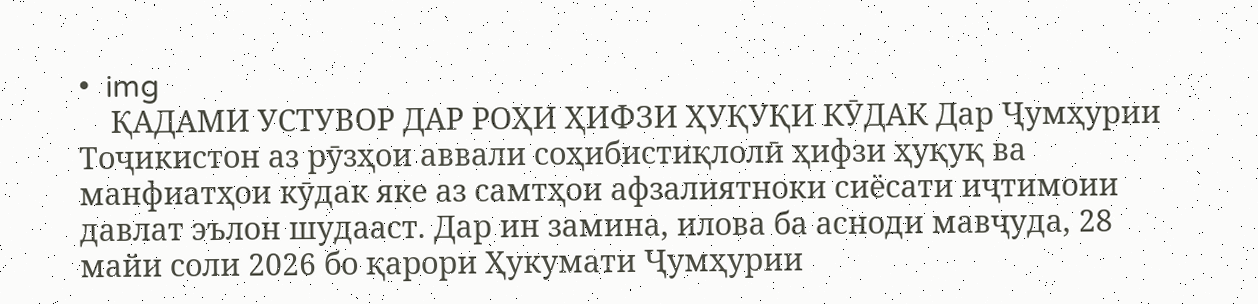•  img
    ҚАДАМИ УСТУВОР ДАР РОҲИ ҲИФЗИ ҲУҚУҚИ КӮДАК Дар Ҷумҳурии Тоҷикистон аз рӯзҳои аввали соҳибистиқлолӣ ҳифзи ҳуқуқ ва манфиатҳои кӯдак яке аз самтҳои афзалиятноки сиёсати иҷтимоии давлат эълон шудааст. Дар ин замина, илова ба асноди мавҷуда, 28 майи соли 2026 бо қарори Ҳукумати Ҷумҳурии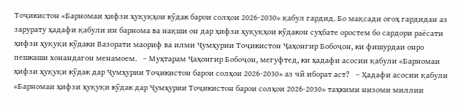Тоҷикистон «Барномаи ҳифзи ҳуқуқҳои кӯдак барои солҳои 2026-2030» қабул гардид. Бо мақсади огоҳ гардидан аз зарурату ҳадафи қабули ин барнома ва нақши он дар ҳифзи ҳуқуқҳои кӯдакон суҳбате оростем бо сардори раёсати ҳифзи ҳуқуқи кӯдаки Вазорати маориф ва илми Ҷумҳурии Тоҷикистон Ҷаҳонгир Бобоҷон, ки фишурдаи онро пешкаши хонандагон менамоем.   – Муҳтарам Ҷаҳонгир Бобоҷон, мегуфтед, ки ҳадафи асосии қабули «Барномаи ҳифзи ҳуқуқи кӯдак дар Ҷумҳурии Тоҷикистон барои солҳои 2026-2030» аз чӣ иборат аст?   – Ҳадафи асосии қабули «Барномаи ҳифзи ҳуқуқи кӯдак дар Ҷумҳурии Тоҷикистон барои солҳои 2026-2030» таҳкими низоми миллии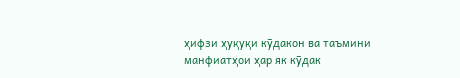ҳифзи ҳуқуқи кӯдакон ва таъмини манфиатҳои ҳар як кӯдак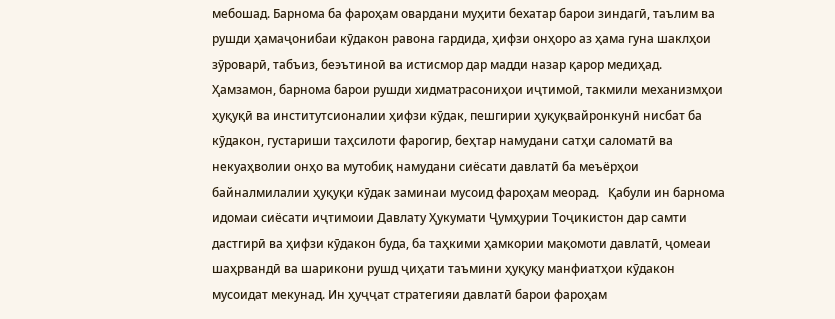мебошад. Барнома ба фароҳам овардани муҳити бехатар барои зиндагӣ, таълим ва рушди ҳамаҷонибаи кӯдакон равона гардида, ҳифзи онҳоро аз ҳама гуна шаклҳои зӯроварӣ, табъиз, беэътиноӣ ва истисмор дар мадди назар қарор медиҳад. Ҳамзамон, барнома барои рушди хидматрасониҳои иҷтимоӣ, такмили механизмҳои ҳуқуқӣ ва институтсионалии ҳифзи кӯдак, пешгирии ҳуқуқвайронкунӣ нисбат ба кӯдакон, густариши таҳсилоти фарогир, беҳтар намудани сатҳи саломатӣ ва некуаҳволии онҳо ва мутобиқ намудани сиёсати давлатӣ ба меъёрҳои байналмилалии ҳуқуқи кӯдак заминаи мусоид фароҳам меорад.   Қабули ин барнома идомаи сиёсати иҷтимоии Давлату Ҳукумати Ҷумҳурии Тоҷикистон дар самти дастгирӣ ва ҳифзи кӯдакон буда, ба таҳкими ҳамкории мақомоти давлатӣ, ҷомеаи шаҳрвандӣ ва шарикони рушд ҷиҳати таъмини ҳуқуқу манфиатҳои кӯдакон мусоидат мекунад. Ин ҳуҷҷат стратегияи давлатӣ барои фароҳам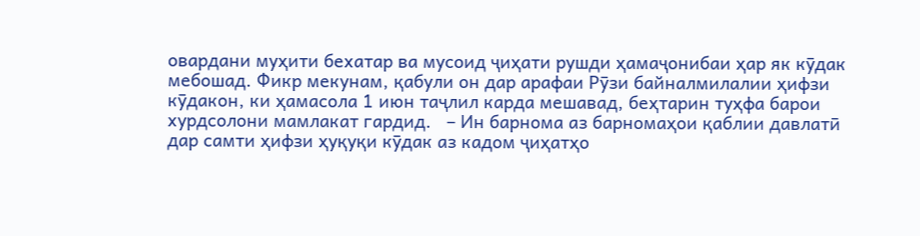овардани муҳити бехатар ва мусоид ҷиҳати рушди ҳамаҷонибаи ҳар як кӯдак мебошад. Фикр мекунам, қабули он дар арафаи Рӯзи байналмилалии ҳифзи кӯдакон, ки ҳамасола 1 июн таҷлил карда мешавад, беҳтарин туҳфа барои хурдсолони мамлакат гардид.   – Ин барнома аз барномаҳои қаблии давлатӣ дар самти ҳифзи ҳуқуқи кӯдак аз кадом ҷиҳатҳо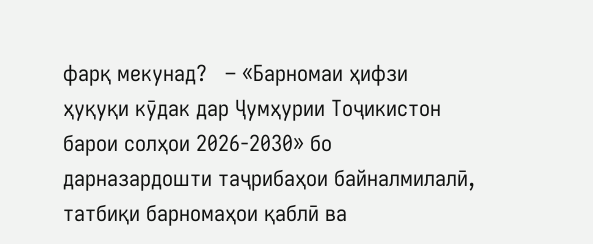фарқ мекунад?   – «Барномаи ҳифзи ҳуқуқи кӯдак дар Ҷумҳурии Тоҷикистон барои солҳои 2026-2030» бо дарназардошти таҷрибаҳои байналмилалӣ, татбиқи барномаҳои қаблӣ ва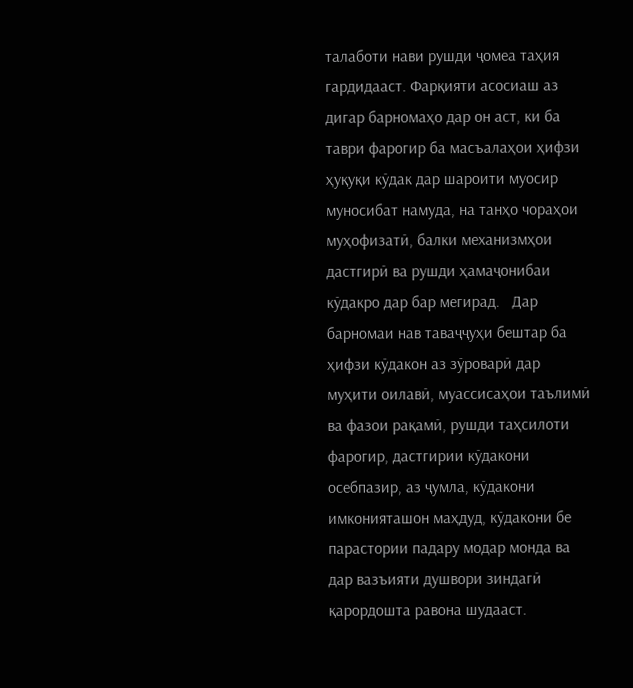талаботи нави рушди ҷомеа таҳия гардидааст. Фарқияти асосиаш аз дигар барномаҳо дар он аст, ки ба таври фарогир ба масъалаҳои ҳифзи ҳуқуқи кӯдак дар шароити муосир муносибат намуда, на танҳо чораҳои муҳофизатӣ, балки механизмҳои дастгирӣ ва рушди ҳамаҷонибаи кӯдакро дар бар мегирад.   Дар барномаи нав таваҷҷуҳи бештар ба ҳифзи кӯдакон аз зӯроварӣ дар муҳити оилавӣ, муассисаҳои таълимӣ ва фазои рақамӣ, рушди таҳсилоти фарогир, дастгирии кӯдакони осебпазир, аз ҷумла, кӯдакони имконияташон маҳдуд, кӯдакони бе парастории падару модар монда ва дар вазъияти душвори зиндагӣ қарордошта равона шудааст.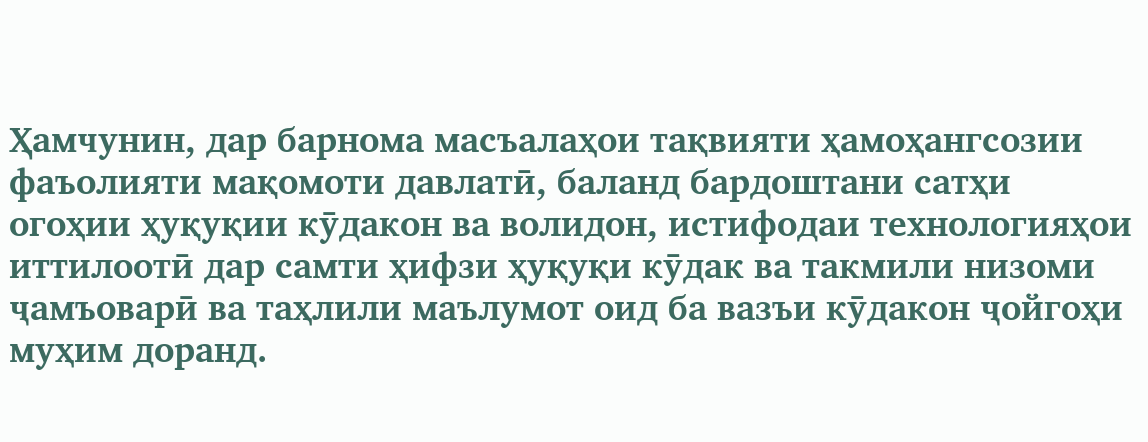Ҳамчунин, дар барнома масъалаҳои тақвияти ҳамоҳангсозии фаъолияти мақомоти давлатӣ, баланд бардоштани сатҳи огоҳии ҳуқуқии кӯдакон ва волидон, истифодаи технологияҳои иттилоотӣ дар самти ҳифзи ҳуқуқи кӯдак ва такмили низоми ҷамъоварӣ ва таҳлили маълумот оид ба вазъи кӯдакон ҷойгоҳи муҳим доранд.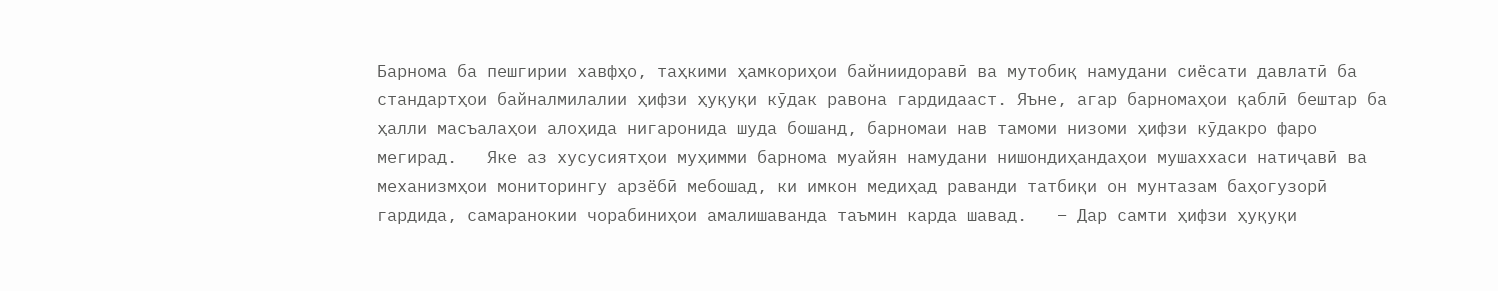Барнома ба пешгирии хавфҳо, таҳкими ҳамкориҳои байниидоравӣ ва мутобиқ намудани сиёсати давлатӣ ба стандартҳои байналмилалии ҳифзи ҳуқуқи кӯдак равона гардидааст. Яъне, агар барномаҳои қаблӣ бештар ба ҳалли масъалаҳои алоҳида нигаронида шуда бошанд, барномаи нав тамоми низоми ҳифзи кӯдакро фаро мегирад.   Яке аз хусусиятҳои муҳимми барнома муайян намудани нишондиҳандаҳои мушаххаси натиҷавӣ ва механизмҳои мониторингу арзёбӣ мебошад, ки имкон медиҳад раванди татбиқи он мунтазам баҳогузорӣ гардида, самаранокии чорабиниҳои амалишаванда таъмин карда шавад.   – Дар самти ҳифзи ҳуқуқи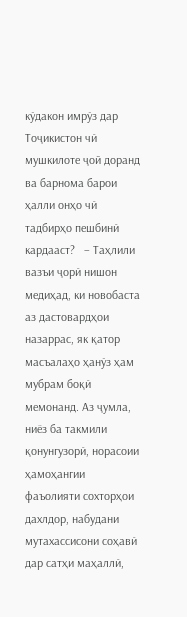кӯдакон имрӯз дар Тоҷикистон чӣ мушкилоте ҷой доранд ва барнома барои ҳалли онҳо чӣ тадбирҳо пешбинӣ кардааст?   – Таҳлили вазъи ҷорӣ нишон медиҳад, ки новобаста аз дастовардҳои назаррас, як қатор масъалаҳо ҳанӯз ҳам мубрам боқӣ мемонанд. Аз ҷумла, ниёз ба такмили қонунгузорӣ, норасоии ҳамоҳангии фаъолияти сохторҳои дахлдор, набудани мутахассисони соҳавӣ дар сатҳи маҳаллӣ,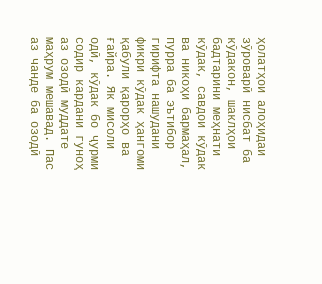ҳолатҳои алоҳидаи зӯроварӣ нисбат ба кӯдакон, шаклҳои бадтарини меҳнати кӯдак, савдои кӯдак ва никоҳи бармаҳал, пурра ба эътибор гирифта нашудани фикри кӯдак ҳангоми қабули қарорҳо ва ғайра. Як мисоли одӣ, кӯдак бо ҷурми содир кардани гуноҳ аз озодӣ муддате маҳрум мешавад. Пас аз чанде ба озодӣ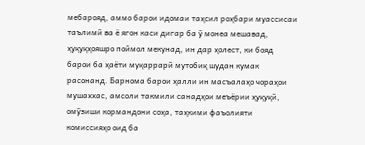мебарояд, аммо барои идомаи таҳсил роҳбари муассисаи таълимӣ ва ё ягон каси дигар ба ӯ монеа мешавад, ҳуқуқҳояшро поймол мекунад, ин дар ҳолест, ки бояд барои ба ҳаёти муқаррарӣ мутобиқ шудан кумак расонанд. Барнома барои ҳалли ин масъалаҳо чораҳои мушаххас, амсоли такмили санадҳои меъёрии ҳуқуқӣ, омӯзиши кормандони соҳа, таҳкими фаъолияти комиссияҳо оид ба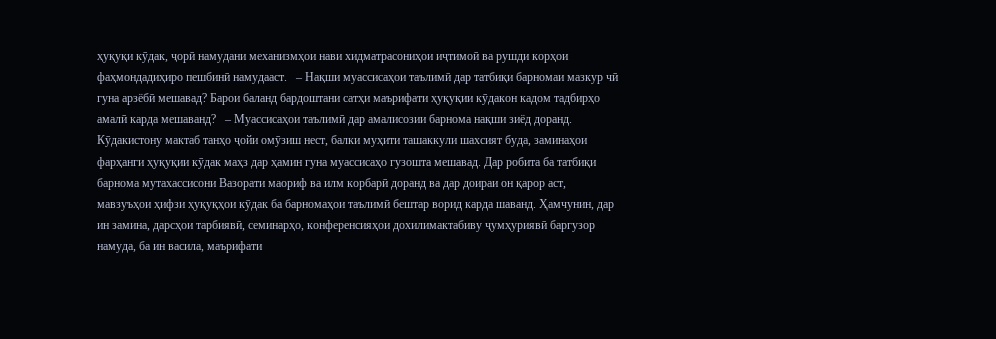ҳуқуқи кӯдак, ҷорӣ намудани механизмҳои нави хидматрасониҳои иҷтимоӣ ва рушди корҳои фаҳмондадиҳиро пешбинӣ намудааст.   – Нақши муассисаҳои таълимӣ дар татбиқи барномаи мазкур чӣ гуна арзёбӣ мешавад? Барои баланд бардоштани сатҳи маърифати ҳуқуқии кӯдакон кадом тадбирҳо амалӣ карда мешаванд?   – Муассисаҳои таълимӣ дар амалисозии барнома нақши зиёд доранд. Кӯдакистону мактаб танҳо ҷойи омӯзиш нест, балки муҳити ташаккули шахсият буда, заминаҳои фарҳанги ҳуқуқии кӯдак маҳз дар ҳамин гуна муассисаҳо гузошта мешавад. Дар робита ба татбиқи барнома мутахассисони Вазорати маориф ва илм корбарӣ доранд ва дар доираи он қарор аст, мавзуъҳои ҳифзи ҳуқуқҳои кӯдак ба барномаҳои таълимӣ бештар ворид карда шаванд. Ҳамчунин, дар ин замина, дарсҳои тарбиявӣ, семинарҳо, конференсияҳои дохилимактабиву ҷумҳуриявӣ баргузор намуда, ба ин васила, маърифати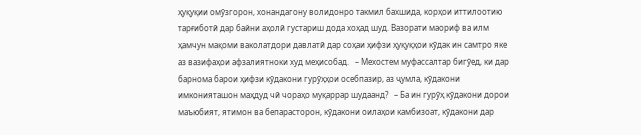ҳуқуқии омӯзгорон, хонандагону волидонро такмил бахшида, корҳои иттилоотию тарғиботӣ дар байни аҳолӣ густариш дода хоҳад шуд. Вазорати маориф ва илм ҳамчун мақоми ваколатдори давлатӣ дар соҳаи ҳифзи ҳуқуқҳои кӯдак ин самтро яке аз вазифаҳои афзалиятноки худ меҳисобад.   – Мехостем муфассалтар бигӯед, ки дар барнома барои ҳифзи кӯдакони гурӯҳҳои осебпазир, аз ҷумла, кӯдакони имконияташон маҳдуд чӣ чораҳо муқаррар шудаанд?   – Ба ин гурӯҳ кӯдакони дорои маъюбият, ятимон ва бепарасторон, кӯдакони оилаҳои камбизоат, кӯдакони дар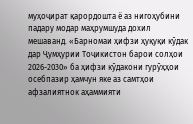муҳоҷират қарордошта ё аз нигоҳубини падару модар маҳрумшуда дохил мешаванд. «Барномаи ҳифзи ҳуқуқи кӯдак дар Ҷумҳурии Тоҷикистон барои солҳои 2026-2030» ба ҳифзи кӯдакони гурӯҳҳои осебпазир ҳамчун яке аз самтҳои афзалиятнок аҳаммияти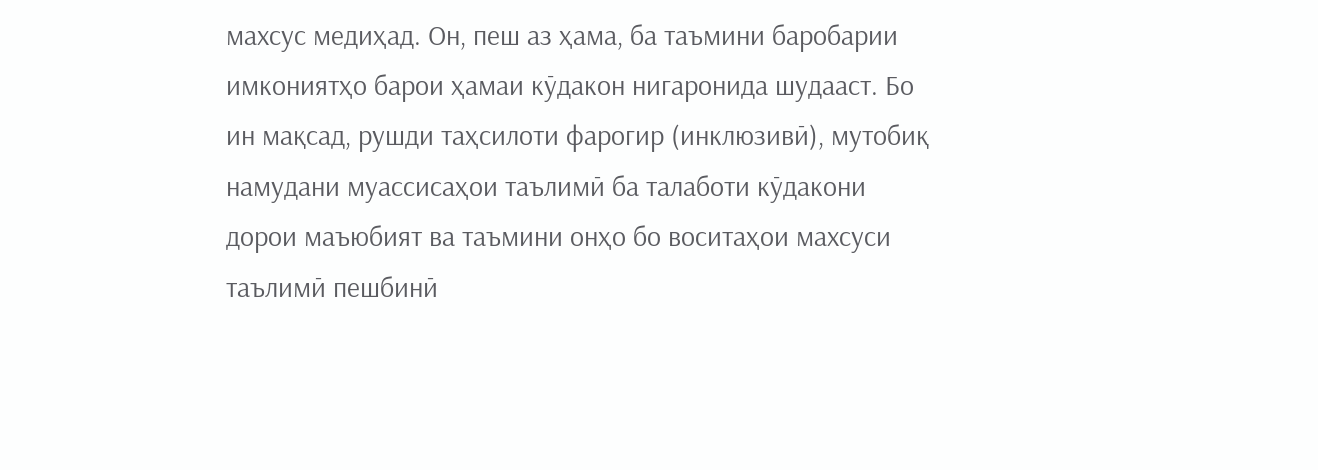махсус медиҳад. Он, пеш аз ҳама, ба таъмини баробарии имкониятҳо барои ҳамаи кӯдакон нигаронида шудааст. Бо ин мақсад, рушди таҳсилоти фарогир (инклюзивӣ), мутобиқ намудани муассисаҳои таълимӣ ба талаботи кӯдакони дорои маъюбият ва таъмини онҳо бо воситаҳои махсуси таълимӣ пешбинӣ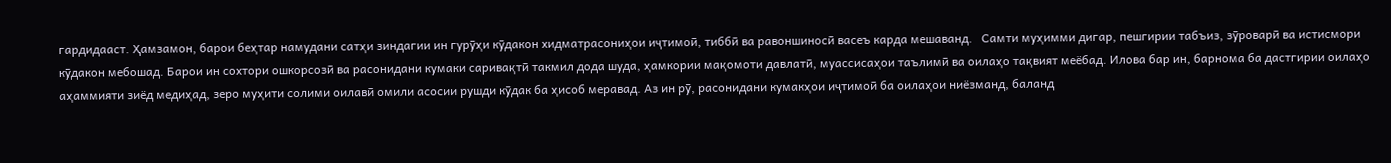гардидааст. Ҳамзамон, барои беҳтар намудани сатҳи зиндагии ин гурӯҳи кӯдакон хидматрасониҳои иҷтимоӣ, тиббӣ ва равоншиносӣ васеъ карда мешаванд.   Самти муҳимми дигар, пешгирии табъиз, зӯроварӣ ва истисмори кӯдакон мебошад. Барои ин сохтори ошкорсозӣ ва расонидани кумаки саривақтӣ такмил дода шуда, ҳамкории мақомоти давлатӣ, муассисаҳои таълимӣ ва оилаҳо тақвият меёбад. Илова бар ин, барнома ба дастгирии оилаҳо аҳаммияти зиёд медиҳад, зеро муҳити солими оилавӣ омили асосии рушди кӯдак ба ҳисоб меравад. Аз ин рӯ, расонидани кумакҳои иҷтимоӣ ба оилаҳои ниёзманд, баланд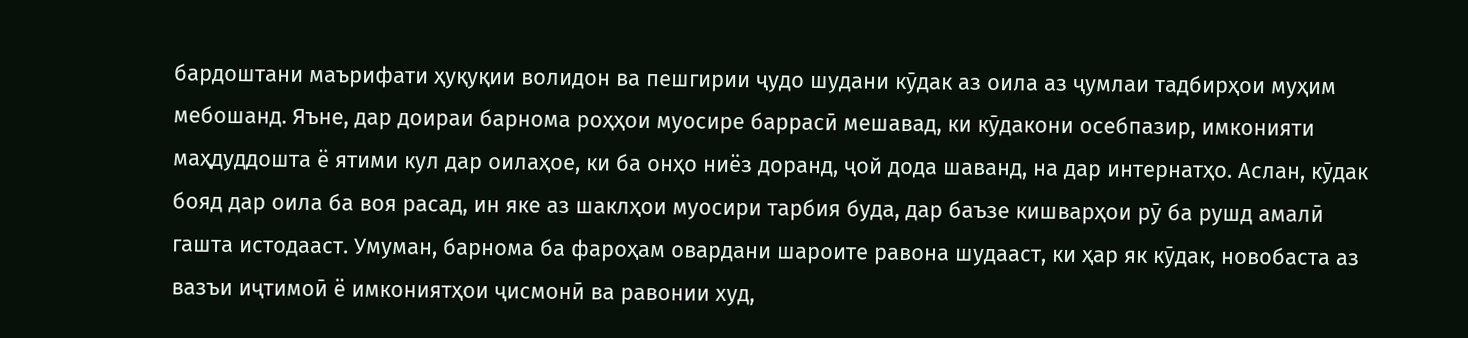бардоштани маърифати ҳуқуқии волидон ва пешгирии ҷудо шудани кӯдак аз оила аз ҷумлаи тадбирҳои муҳим мебошанд. Яъне, дар доираи барнома роҳҳои муосире баррасӣ мешавад, ки кӯдакони осебпазир, имконияти маҳдуддошта ё ятими кул дар оилаҳое, ки ба онҳо ниёз доранд, ҷой дода шаванд, на дар интернатҳо. Аслан, кӯдак бояд дар оила ба воя расад, ин яке аз шаклҳои муосири тарбия буда, дар баъзе кишварҳои рӯ ба рушд амалӣ гашта истодааст. Умуман, барнома ба фароҳам овардани шароите равона шудааст, ки ҳар як кӯдак, новобаста аз вазъи иҷтимоӣ ё имкониятҳои ҷисмонӣ ва равонии худ,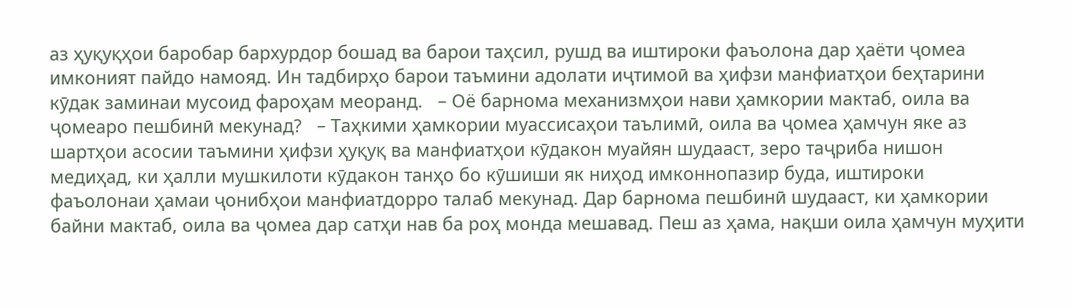аз ҳуқуқҳои баробар бархурдор бошад ва барои таҳсил, рушд ва иштироки фаъолона дар ҳаёти ҷомеа имконият пайдо намояд. Ин тадбирҳо барои таъмини адолати иҷтимоӣ ва ҳифзи манфиатҳои беҳтарини кӯдак заминаи мусоид фароҳам меоранд.   – Оё барнома механизмҳои нави ҳамкории мактаб, оила ва ҷомеаро пешбинӣ мекунад?   – Таҳкими ҳамкории муассисаҳои таълимӣ, оила ва ҷомеа ҳамчун яке аз шартҳои асосии таъмини ҳифзи ҳуқуқ ва манфиатҳои кӯдакон муайян шудааст, зеро таҷриба нишон медиҳад, ки ҳалли мушкилоти кӯдакон танҳо бо кӯшиши як ниҳод имконнопазир буда, иштироки фаъолонаи ҳамаи ҷонибҳои манфиатдорро талаб мекунад. Дар барнома пешбинӣ шудааст, ки ҳамкории байни мактаб, оила ва ҷомеа дар сатҳи нав ба роҳ монда мешавад. Пеш аз ҳама, нақши оила ҳамчун муҳити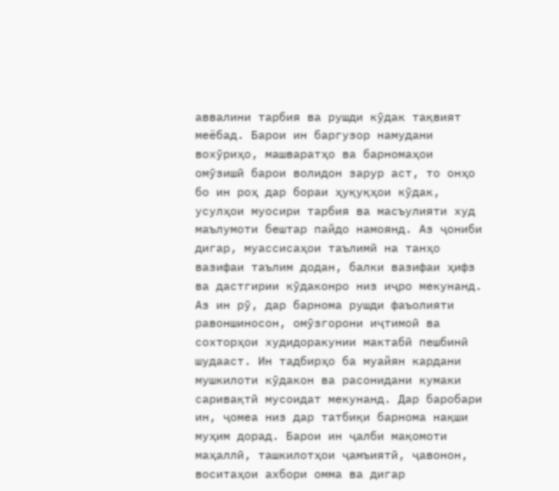аввалини тарбия ва рушди кӯдак тақвият меёбад. Барои ин баргузор намудани вохӯриҳо, машваратҳо ва барномаҳои омӯзишӣ барои волидон зарур аст, то онҳо бо ин роҳ дар бораи ҳуқуқҳои кӯдак, усулҳои муосири тарбия ва масъулияти худ маълумоти бештар пайдо намоянд. Аз ҷониби дигар, муассисаҳои таълимӣ на танҳо вазифаи таълим додан, балки вазифаи ҳифз ва дастгирии кӯдаконро низ иҷро мекунанд. Аз ин рӯ, дар барнома рушди фаъолияти равоншиносон, омӯзгорони иҷтимоӣ ва сохторҳои худидоракунии мактабӣ пешбинӣ шудааст. Ин тадбирҳо ба муайян кардани мушкилоти кӯдакон ва расонидани кумаки саривақтӣ мусоидат мекунанд. Дар баробари ин, ҷомеа низ дар татбиқи барнома нақши муҳим дорад. Барои ин ҷалби мақомоти маҳаллӣ, ташкилотҳои ҷамъиятӣ, ҷавонон, воситаҳои ахбори омма ва дигар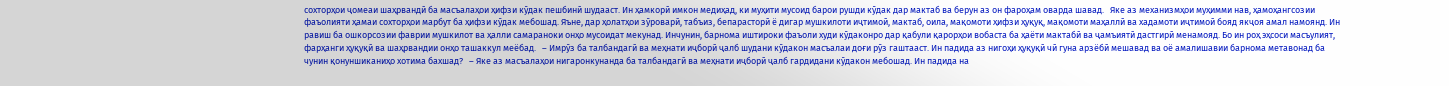сохторҳои ҷомеаи шаҳрвандӣ ба масъалаҳои ҳифзи кӯдак пешбинӣ шудааст. Ин ҳамкорӣ имкон медиҳад, ки муҳити мусоид барои рушди кӯдак дар мактаб ва берун аз он фароҳам оварда шавад.   Яке аз механизмҳои муҳимми нав, ҳамоҳангсозии фаъолияти ҳамаи сохторҳои марбут ба ҳифзи кӯдак мебошад. Яъне, дар ҳолатҳои зӯроварӣ, табъиз, бепарасторӣ ё дигар мушкилоти иҷтимоӣ, мактаб, оила, мақомоти ҳифзи ҳуқуқ, мақомоти маҳаллӣ ва хадамоти иҷтимоӣ бояд якҷоя амал намоянд. Ин равиш ба ошкорсозии фаврии мушкилот ва ҳалли самараноки онҳо мусоидат мекунад. Инчунин, барнома иштироки фаъоли худи кӯдаконро дар қабули қарорҳои вобаста ба ҳаёти мактабӣ ва ҷамъиятӣ дастгирӣ менамояд. Бо ин роҳ эҳсоси масъулият, фарҳанги ҳуқуқӣ ва шаҳрвандии онҳо ташаккул меёбад.   – Имрӯз ба талбандагӣ ва меҳнати иҷборӣ ҷалб шудани кӯдакон масъалаи доғи рӯз гаштааст. Ин падида аз нигоҳи ҳуқуқӣ чӣ гуна арзёбӣ мешавад ва оё амалишавии барнома метавонад ба чунин қонуншиканиҳо хотима бахшад?   – Яке аз масъалаҳои нигаронкунанда ба талбандагӣ ва меҳнати иҷборӣ ҷалб гардидани кӯдакон мебошад. Ин падида на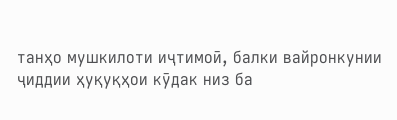танҳо мушкилоти иҷтимоӣ, балки вайронкунии ҷиддии ҳуқуқҳои кӯдак низ ба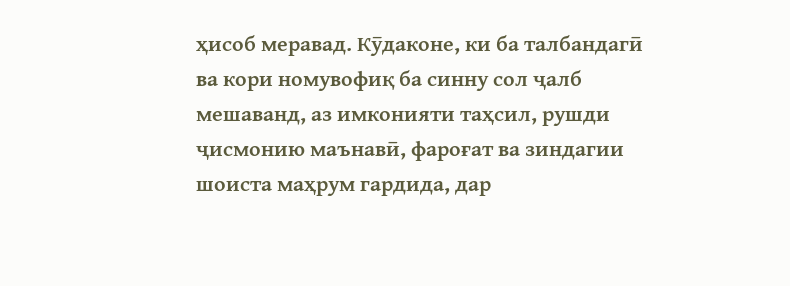ҳисоб меравад. Кӯдаконе, ки ба талбандагӣ ва кори номувофиқ ба синну сол ҷалб мешаванд, аз имконияти таҳсил, рушди ҷисмонию маънавӣ, фароғат ва зиндагии шоиста маҳрум гардида, дар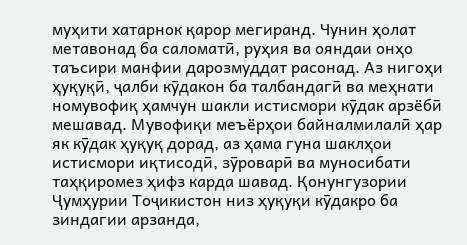муҳити хатарнок қарор мегиранд. Чунин ҳолат метавонад ба саломатӣ, руҳия ва ояндаи онҳо таъсири манфии дарозмуддат расонад. Аз нигоҳи ҳуқуқӣ, ҷалби кӯдакон ба талбандагӣ ва меҳнати номувофиқ ҳамчун шакли истисмори кӯдак арзёбӣ мешавад. Мувофиқи меъёрҳои байналмилалӣ ҳар як кӯдак ҳуқуқ дорад, аз ҳама гуна шаклҳои истисмори иқтисодӣ, зӯроварӣ ва муносибати таҳқиромез ҳифз карда шавад. Қонунгузории Ҷумҳурии Тоҷикистон низ ҳуқуқи кӯдакро ба зиндагии арзанда,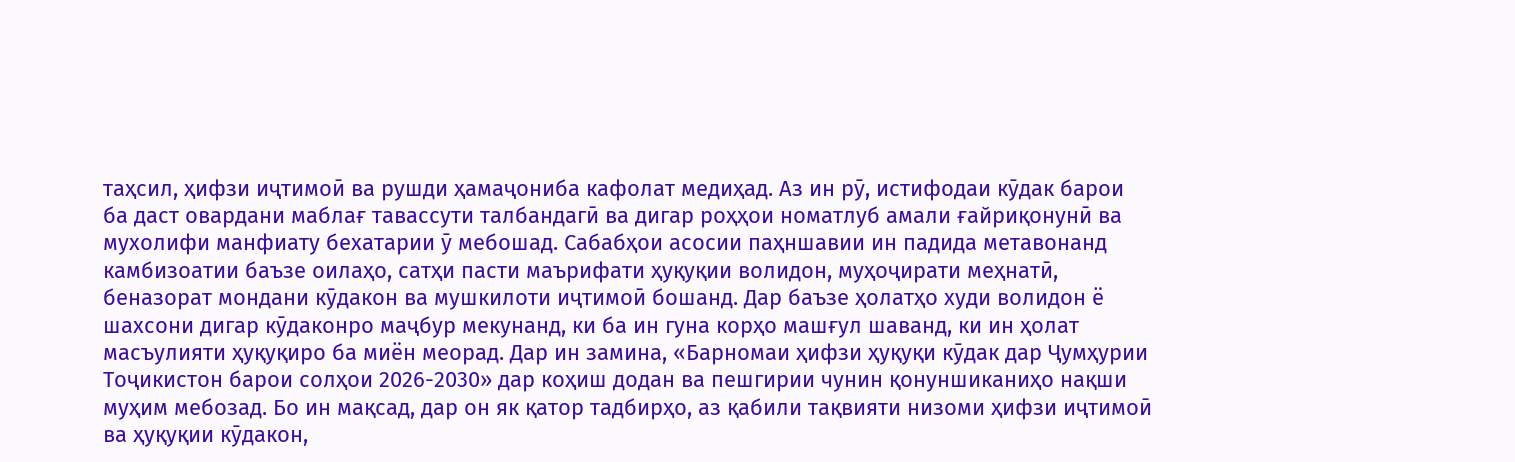таҳсил, ҳифзи иҷтимоӣ ва рушди ҳамаҷониба кафолат медиҳад. Аз ин рӯ, истифодаи кӯдак барои ба даст овардани маблағ тавассути талбандагӣ ва дигар роҳҳои номатлуб амали ғайриқонунӣ ва мухолифи манфиату бехатарии ӯ мебошад. Сабабҳои асосии паҳншавии ин падида метавонанд камбизоатии баъзе оилаҳо, сатҳи пасти маърифати ҳуқуқии волидон, муҳоҷирати меҳнатӣ, беназорат мондани кӯдакон ва мушкилоти иҷтимоӣ бошанд. Дар баъзе ҳолатҳо худи волидон ё шахсони дигар кӯдаконро маҷбур мекунанд, ки ба ин гуна корҳо машғул шаванд, ки ин ҳолат масъулияти ҳуқуқиро ба миён меорад. Дар ин замина, «Барномаи ҳифзи ҳуқуқи кӯдак дар Ҷумҳурии Тоҷикистон барои солҳои 2026-2030» дар коҳиш додан ва пешгирии чунин қонуншиканиҳо нақши муҳим мебозад. Бо ин мақсад, дар он як қатор тадбирҳо, аз қабили тақвияти низоми ҳифзи иҷтимоӣ ва ҳуқуқии кӯдакон,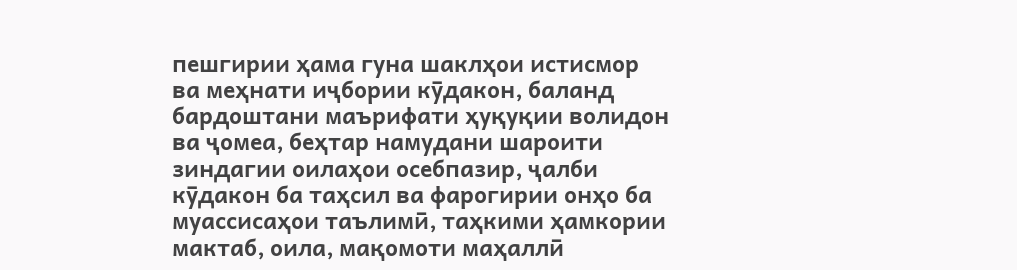пешгирии ҳама гуна шаклҳои истисмор ва меҳнати иҷбории кӯдакон, баланд бардоштани маърифати ҳуқуқии волидон ва ҷомеа, беҳтар намудани шароити зиндагии оилаҳои осебпазир, ҷалби кӯдакон ба таҳсил ва фарогирии онҳо ба муассисаҳои таълимӣ, таҳкими ҳамкории мактаб, оила, мақомоти маҳаллӣ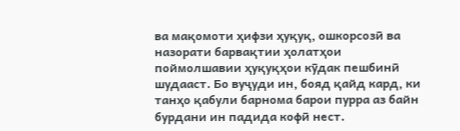ва мақомоти ҳифзи ҳуқуқ, ошкорсозӣ ва назорати барвақтии ҳолатҳои поймолшавии ҳуқуқҳои кӯдак пешбинӣ шудааст. Бо вуҷуди ин, бояд қайд кард, ки танҳо қабули барнома барои пурра аз байн бурдани ин падида кофӣ нест.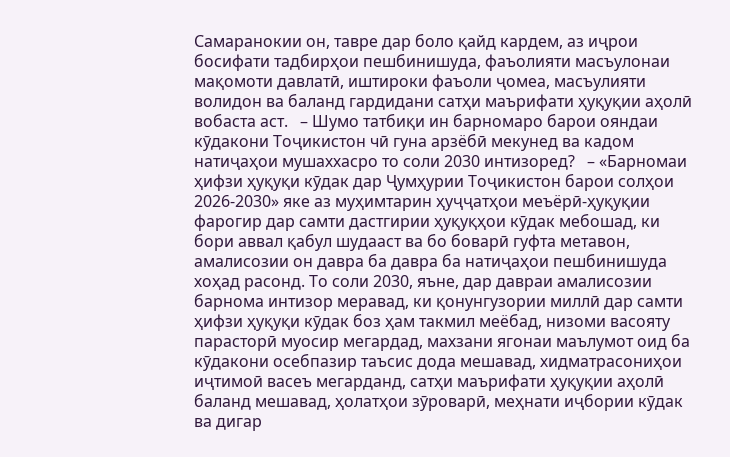Самаранокии он, тавре дар боло қайд кардем, аз иҷрои босифати тадбирҳои пешбинишуда, фаъолияти масъулонаи мақомоти давлатӣ, иштироки фаъоли ҷомеа, масъулияти волидон ва баланд гардидани сатҳи маърифати ҳуқуқии аҳолӣ вобаста аст.   – Шумо татбиқи ин барномаро барои ояндаи кӯдакони Тоҷикистон чӣ гуна арзёбӣ мекунед ва кадом натиҷаҳои мушаххасро то соли 2030 интизоред?   – «Барномаи ҳифзи ҳуқуқи кӯдак дар Ҷумҳурии Тоҷикистон барои солҳои 2026-2030» яке аз муҳимтарин ҳуҷҷатҳои меъёрӣ-ҳуқуқии фарогир дар самти дастгирии ҳуқуқҳои кӯдак мебошад, ки бори аввал қабул шудааст ва бо боварӣ гуфта метавон, амалисозии он давра ба давра ба натиҷаҳои пешбинишуда хоҳад расонд. То соли 2030, яъне, дар давраи амалисозии барнома интизор меравад, ки қонунгузории миллӣ дар самти ҳифзи ҳуқуқи кӯдак боз ҳам такмил меёбад, низоми васояту парасторӣ муосир мегардад, махзани ягонаи маълумот оид ба кӯдакони осебпазир таъсис дода мешавад, хидматрасониҳои иҷтимоӣ васеъ мегарданд, сатҳи маърифати ҳуқуқии аҳолӣ баланд мешавад, ҳолатҳои зӯроварӣ, меҳнати иҷбории кӯдак ва дигар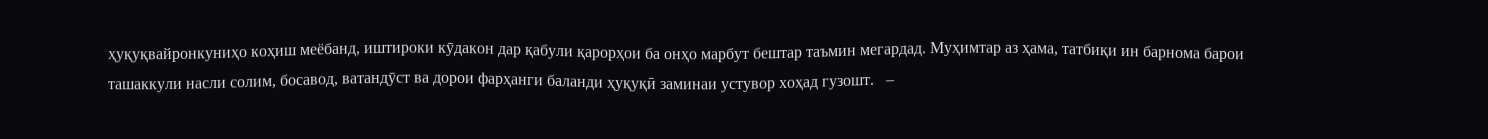ҳуқуқвайронкуниҳо коҳиш меёбанд, иштироки кӯдакон дар қабули қарорҳои ба онҳо марбут бештар таъмин мегардад. Муҳимтар аз ҳама, татбиқи ин барнома барои ташаккули насли солим, босавод, ватандӯст ва дорои фарҳанги баланди ҳуқуқӣ заминаи устувор хоҳад гузошт.   –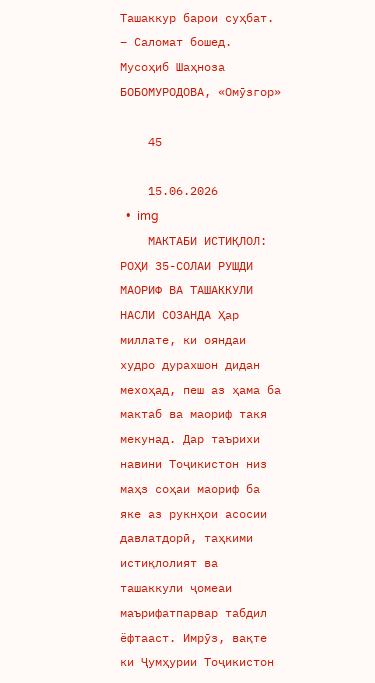Ташаккур барои суҳбат.   – Саломат бошед.   Мусоҳиб Шаҳноза БОБОМУРОДОВА, «Омӯзгор»

    45

    15.06.2026
  •  img
    МАКТАБИ ИСТИҚЛОЛ: РОҲИ 35-СОЛАИ РУШДИ МАОРИФ ВА ТАШАККУЛИ НАСЛИ СОЗАНДА Ҳар миллате, ки ояндаи худро дурахшон дидан мехоҳад, пеш аз ҳама ба мактаб ва маориф такя мекунад. Дар таърихи навини Тоҷикистон низ маҳз соҳаи маориф ба яке аз рукнҳои асосии давлатдорӣ, таҳкими истиқлолият ва ташаккули ҷомеаи маърифатпарвар табдил ёфтааст. Имрӯз, вақте ки Ҷумҳурии Тоҷикистон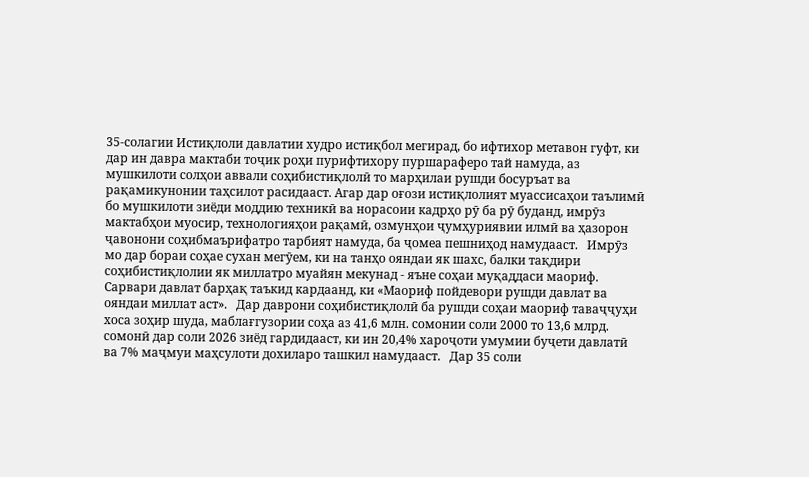35-солагии Истиқлоли давлатии худро истиқбол мегирад, бо ифтихор метавон гуфт, ки дар ин давра мактаби тоҷик роҳи пурифтихору пуршараферо тай намуда, аз мушкилоти солҳои аввали соҳибистиқлолӣ то марҳилаи рушди босуръат ва рақамикунонии таҳсилот расидааст. Агар дар оғози истиқлолият муассисаҳои таълимӣ бо мушкилоти зиёди моддию техникӣ ва норасоии кадрҳо рӯ ба рӯ буданд, имрӯз мактабҳои муосир, технологияҳои рақамӣ, озмунҳои ҷумҳуриявии илмӣ ва ҳазорон ҷавонони соҳибмаърифатро тарбият намуда, ба ҷомеа пешниҳод намудааст.   Имрӯз мо дар бораи соҳае сухан мегӯем, ки на танҳо ояндаи як шахс, балки тақдири соҳибистиқлолии як миллатро муайян мекунад - яъне соҳаи муқаддаси маориф. Сарвари давлат барҳақ таъкид кардаанд, ки «Маориф пойдевори рушди давлат ва ояндаи миллат аст».   Дар даврони соҳибистиқлолӣ ба рушди соҳаи маориф таваҷҷуҳи хоса зоҳир шуда, маблағгузории соҳа аз 41,6 млн. сомонии соли 2000 то 13,6 млрд. сомонӣ дар соли 2026 зиёд гардидааст, ки ин 20,4% хароҷоти умумии буҷети давлатӣ ва 7% маҷмуи маҳсулоти дохиларо ташкил намудааст.   Дар 35 соли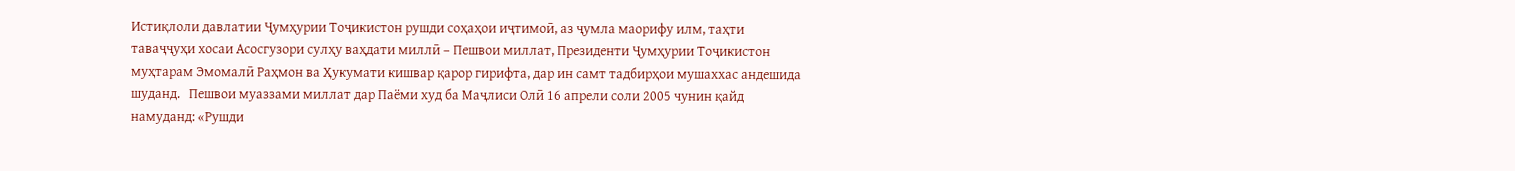Истиқлоли давлатии Ҷумҳурии Тоҷикистон рушди соҳаҳои иҷтимоӣ, аз ҷумла маорифу илм, таҳти таваҷҷуҳи хосаи Асосгузори сулҳу ваҳдати миллӣ – Пешвои миллат, Президенти Ҷумҳурии Тоҷикистон муҳтарам Эмомалӣ Раҳмон ва Ҳукумати кишвар қарор гирифта, дар ин самт тадбирҳои мушаххас андешида шуданд.   Пешвои муаззами миллат дар Паёми худ ба Маҷлиси Олӣ 16 апрели соли 2005 чунин қайд намуданд: «Рушди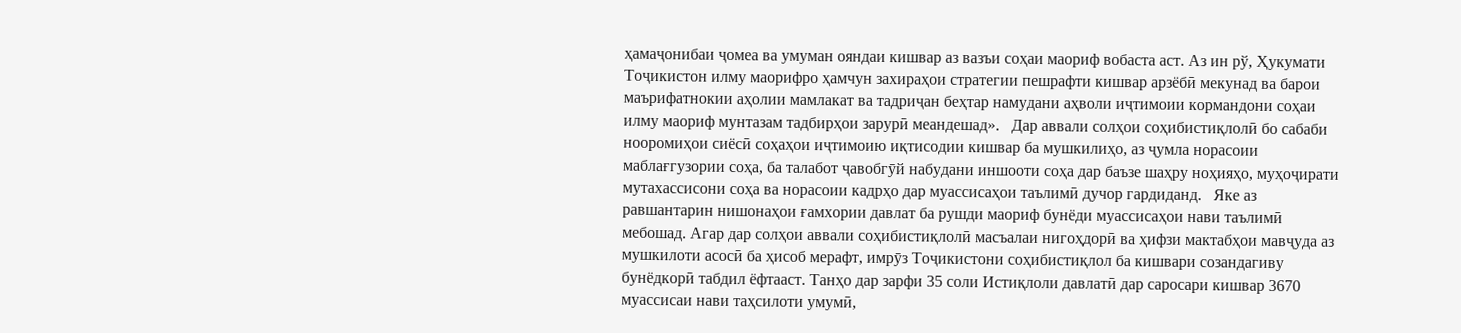ҳамаҷонибаи ҷомеа ва умуман ояндаи кишвар аз вазъи соҳаи маориф вобаста аст. Аз ин рў, Ҳукумати Тоҷикистон илму маорифро ҳамчун захираҳои стратегии пешрафти кишвар арзёбӣ мекунад ва барои маърифатнокии аҳолии мамлакат ва тадриҷан беҳтар намудани аҳволи иҷтимоии кормандони соҳаи илму маориф мунтазам тадбирҳои зарурӣ меандешад».   Дар аввали солҳои соҳибистиқлолӣ бо сабаби нооромиҳои сиёсӣ соҳаҳои иҷтимоию иқтисодии кишвар ба мушкилиҳо, аз ҷумла норасоии маблағгузории соҳа, ба талабот ҷавобгӯй набудани иншооти соҳа дар баъзе шаҳру ноҳияҳо, муҳоҷирати мутахассисони соҳа ва норасоии кадрҳо дар муассисаҳои таълимӣ дучор гардиданд.   Яке аз равшантарин нишонаҳои ғамхории давлат ба рушди маориф бунёди муассисаҳои нави таълимӣ мебошад. Агар дар солҳои аввали соҳибистиқлолӣ масъалаи нигоҳдорӣ ва ҳифзи мактабҳои мавҷуда аз мушкилоти асосӣ ба ҳисоб мерафт, имрӯз Тоҷикистони соҳибистиқлол ба кишвари созандагиву бунёдкорӣ табдил ёфтааст. Танҳо дар зарфи 35 соли Истиқлоли давлатӣ дар саросари кишвар 3670 муассисаи нави таҳсилоти умумӣ,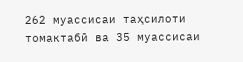262 муассисаи таҳсилоти томактабӣ ва 35 муассисаи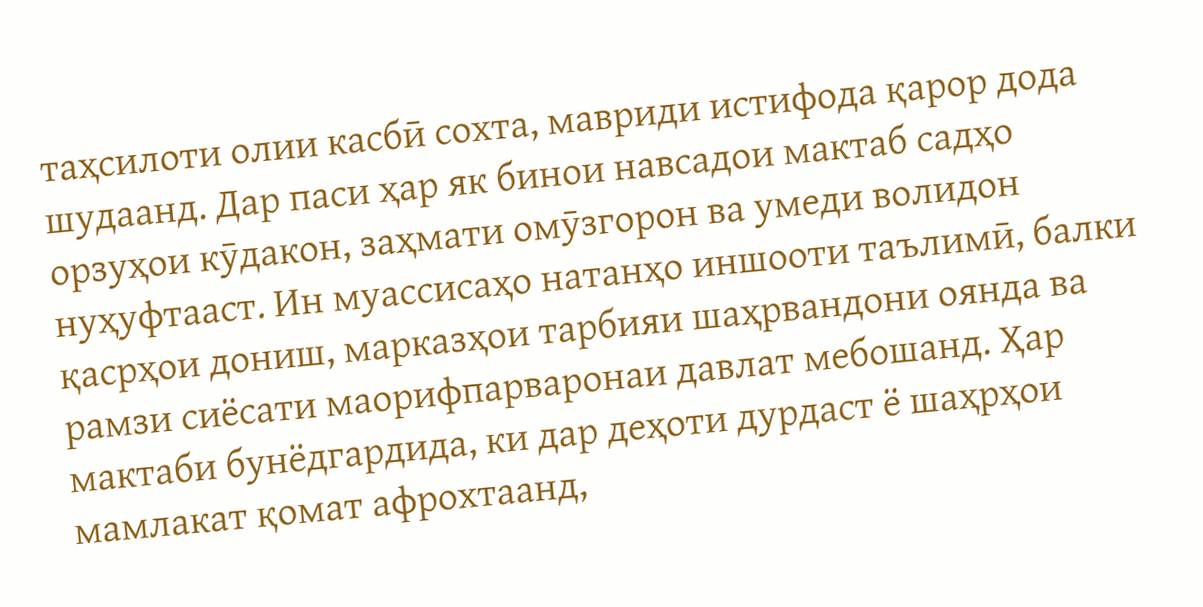таҳсилоти олии касбӣ сохта, мавриди истифода қарор дода шудаанд. Дар паси ҳар як бинои навсадои мактаб садҳо орзуҳои кӯдакон, заҳмати омӯзгорон ва умеди волидон нуҳуфтааст. Ин муассисаҳо натанҳо иншооти таълимӣ, балки қасрҳои дониш, марказҳои тарбияи шаҳрвандони оянда ва рамзи сиёсати маорифпарваронаи давлат мебошанд. Ҳар мактаби бунёдгардида, ки дар деҳоти дурдаст ё шаҳрҳои мамлакат қомат афрохтаанд,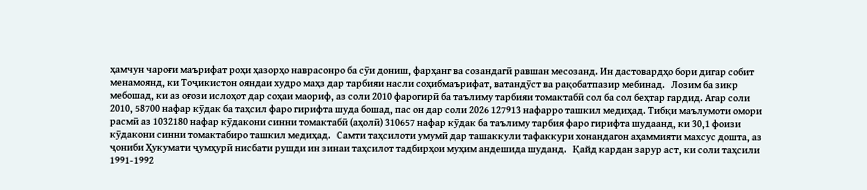ҳамчун чароғи маърифат роҳи ҳазорҳо наврасонро ба сӯи дониш, фарҳанг ва созандагӣ равшан месозанд. Ин дастовардҳо бори дигар собит менамоянд, ки Тоҷикистон ояндаи худро маҳз дар тарбияи насли соҳибмаърифат, ватандӯст ва рақобатпазир мебинад.   Лозим ба зикр мебошад, ки аз оғози ислоҳот дар соҳаи маориф, аз соли 2010 фарогирӣ ба таълиму тарбияи томактабӣ сол ба сол беҳтар гардид. Агар соли 2010, 58700 нафар кӯдак ба таҳсил фаро гирифта шуда бошад, пас он дар соли 2026 127913 нафарро ташкил медиҳад. Тибқи маълумоти омори расмӣ аз 1032180 нафар кӯдакони синни томактабӣ (аҳолӣ) 310657 нафар кӯдак ба таълиму тарбия фаро гирифта шудаанд, ки 30,1 фоизи кӯдакони синни томактабиро ташкил медиҳад.   Самти таҳсилоти умумӣ дар ташаккули тафаккури хонандагон аҳаммияти махсус дошта, аз ҷониби Ҳукумати ҷумҳурӣ нисбати рушди ин зинаи таҳсилот тадбирҳои муҳим андешида шуданд.   Қайд кардан зарур аст, ки соли таҳсили 1991-1992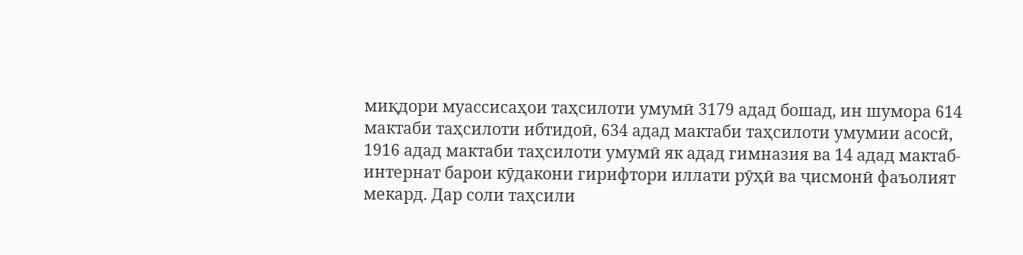миқдори муассисаҳои таҳсилоти умумӣ 3179 адад бошад, ин шумора 614 мактаби таҳсилоти ибтидоӣ, 634 адад мактаби таҳсилоти умумии асосӣ, 1916 адад мактаби таҳсилоти умумӣ як адад гимназия ва 14 адад мактаб-интернат барои кӯдакони гирифтори иллати рӯҳӣ ва ҷисмонӣ фаъолият мекард. Дар соли таҳсили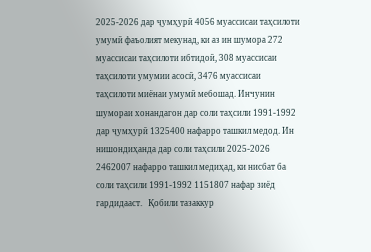2025-2026 дар ҷумҳурӣ 4056 муассисаи таҳсилоти умумӣ фаъолият мекунад, ки аз ин шумора 272 муассисаи таҳсилоти ибтидоӣ, 308 муассисаи таҳсилоти умумии асосӣ, 3476 муассисаи таҳсилоти миёнаи умумӣ мебошад. Инчунин шумораи хонандагон дар соли таҳсили 1991-1992 дар ҷумҳурӣ 1325400 нафарро ташкил медод. Ин нишондиҳанда дар соли таҳсили 2025-2026 2462007 нафарро ташкил медиҳад, ки нисбат ба соли таҳсили 1991-1992 1151807 нафар зиёд гардидааст.   Қобили тазаккур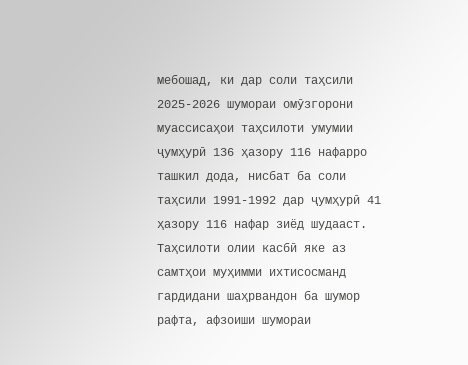мебошад, ки дар соли таҳсили 2025-2026 шумораи омӯзгорони муассисаҳои таҳсилоти умумии ҷумҳурӣ 136 ҳазору 116 нафарро ташкил дода, нисбат ба соли таҳсили 1991-1992 дар ҷумҳурӣ 41 ҳазору 116 нафар зиёд шудааст.   Таҳсилоти олии касбӣ яке аз самтҳои муҳимми ихтисосманд гардидани шаҳрвандон ба шумор рафта, афзоиши шумораи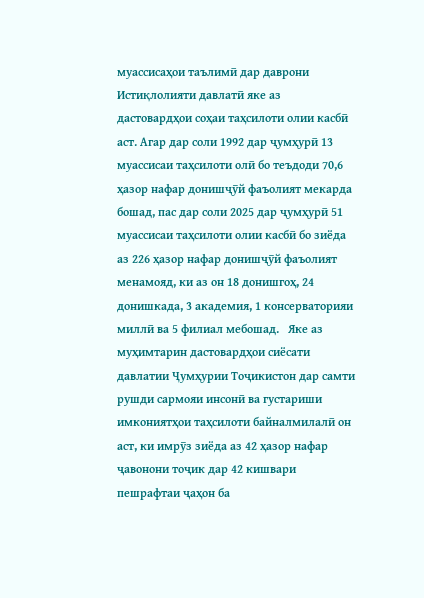муассисаҳои таълимӣ дар даврони Истиқлолияти давлатӣ яке аз дастовардҳои соҳаи таҳсилоти олии касбӣ аст. Агар дар соли 1992 дар ҷумҳурӣ 13 муассисаи таҳсилоти олӣ бо теъдоди 70,6 ҳазор нафар донишҷӯй фаъолият мекарда бошад, пас дар соли 2025 дар ҷумҳурӣ 51 муассисаи таҳсилоти олии касбӣ бо зиёда аз 226 ҳазор нафар донишҷӯй фаъолият менамояд, ки аз он 18 донишгоҳ, 24 донишкада, 3 академия, 1 консерваторияи миллӣ ва 5 филиал мебошад.   Яке аз муҳимтарин дастовардҳои сиёсати давлатии Ҷумҳурии Тоҷикистон дар самти рушди сармояи инсонӣ ва густариши имкониятҳои таҳсилоти байналмилалӣ он аст, ки имрӯз зиёда аз 42 ҳазор нафар ҷавонони тоҷик дар 42 кишвари пешрафтаи ҷаҳон ба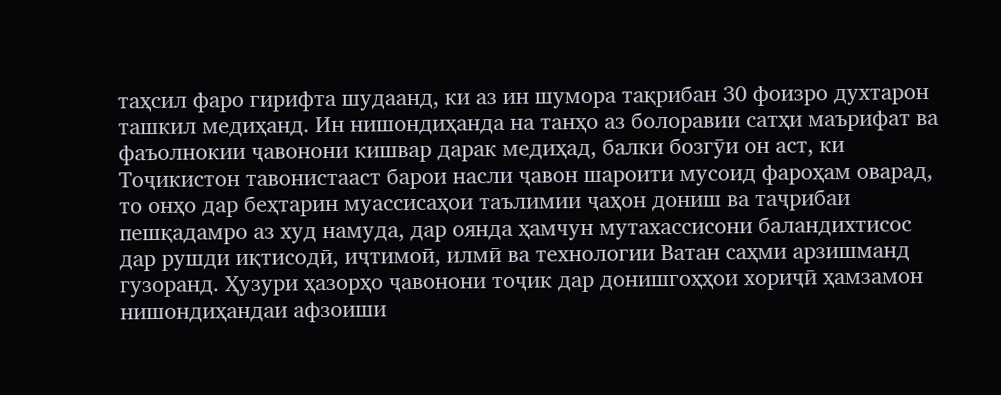таҳсил фаро гирифта шудаанд, ки аз ин шумора тақрибан 30 фоизро духтарон ташкил медиҳанд. Ин нишондиҳанда на танҳо аз болоравии сатҳи маърифат ва фаъолнокии ҷавонони кишвар дарак медиҳад, балки бозгӯи он аст, ки Тоҷикистон тавонистааст барои насли ҷавон шароити мусоид фароҳам оварад, то онҳо дар беҳтарин муассисаҳои таълимии ҷаҳон дониш ва таҷрибаи пешқадамро аз худ намуда, дар оянда ҳамчун мутахассисони баландихтисос дар рушди иқтисодӣ, иҷтимоӣ, илмӣ ва технологии Ватан саҳми арзишманд гузоранд. Ҳузури ҳазорҳо ҷавонони тоҷик дар донишгоҳҳои хориҷӣ ҳамзамон нишондиҳандаи афзоиши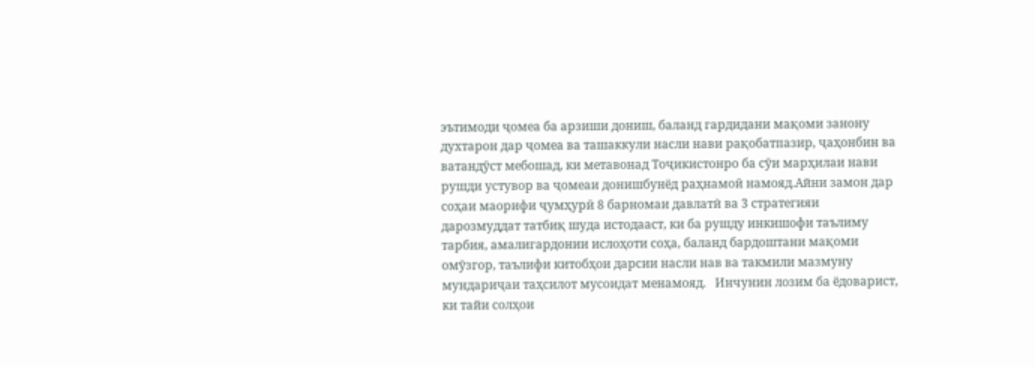эътимоди ҷомеа ба арзиши дониш, баланд гардидани мақоми занону духтарон дар ҷомеа ва ташаккули насли нави рақобатпазир, ҷаҳонбин ва ватандӯст мебошад, ки метавонад Тоҷикистонро ба сӯи марҳилаи нави рушди устувор ва ҷомеаи донишбунёд раҳнамоӣ намояд.Айни замон дар соҳаи маорифи ҷумҳурӣ 8 барномаи давлатӣ ва 3 стратегияи дарозмуддат татбиқ шуда истодааст, ки ба рушду инкишофи таълиму тарбия, амалигардонии ислоҳоти соҳа, баланд бардоштани мақоми омӯзгор, таълифи китобҳои дарсии насли нав ва такмили мазмуну мундариҷаи таҳсилот мусоидат менамояд.   Инчунин лозим ба ёдоварист, ки тайи солҳои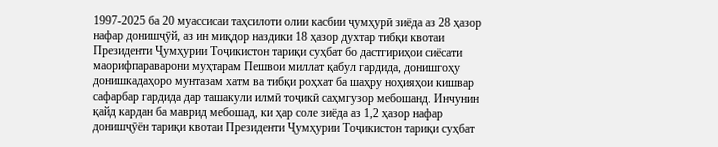1997-2025 ба 20 муассисаи таҳсилоти олии касбии ҷумҳурӣ зиёда аз 28 ҳазор нафар донишҷӯй, аз ин миқдор наздики 18 ҳазор духтар тибқи квотаи Президенти Ҷумҳурии Тоҷикистон тариқи суҳбат бо дастгириҳои сиёсати маорифпараварони муҳтарам Пешвои миллат қабул гардида, донишгоҳу донишкадаҳоро мунтазам хатм ва тибқи роҳхат ба шаҳру ноҳияҳои кишвар сафарбар гардида дар ташакули илмӣ тоҷикӣ саҳмгузор мебошанд. Инчунин қайд кардан ба маврид мебошад, ки ҳар соле зиёда аз 1,2 ҳазор нафар донишҷӯён тариқи квотаи Президенти Ҷумҳурии Тоҷикистон тариқи суҳбат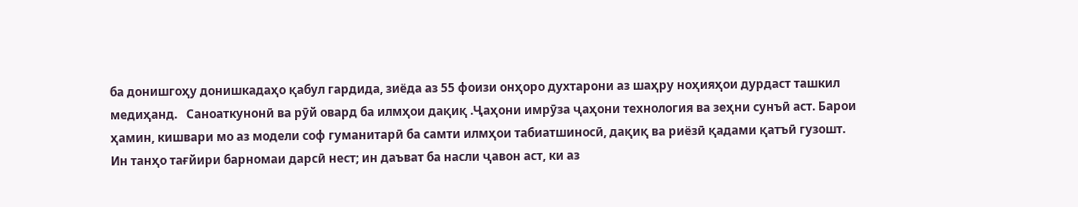ба донишгоҳу донишкадаҳо қабул гардида, зиёда аз 55 фоизи онҳоро духтарони аз шаҳру ноҳияҳои дурдаст ташкил медиҳанд.   Саноаткунонӣ ва рӯй овард ба илмҳои дақиқ .Ҷаҳони имрӯза ҷаҳони технология ва зеҳни сунъӣ аст. Барои ҳамин, кишвари мо аз модели соф гуманитарӣ ба самти илмҳои табиатшиносӣ, дақиқ ва риёзӣ қадами қатъӣ гузошт. Ин танҳо тағйири барномаи дарсӣ нест; ин даъват ба насли ҷавон аст, ки аз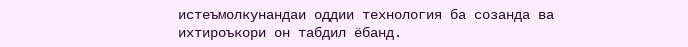истеъмолкунандаи оддии технология ба созанда ва ихтироъкори он табдил ёбанд.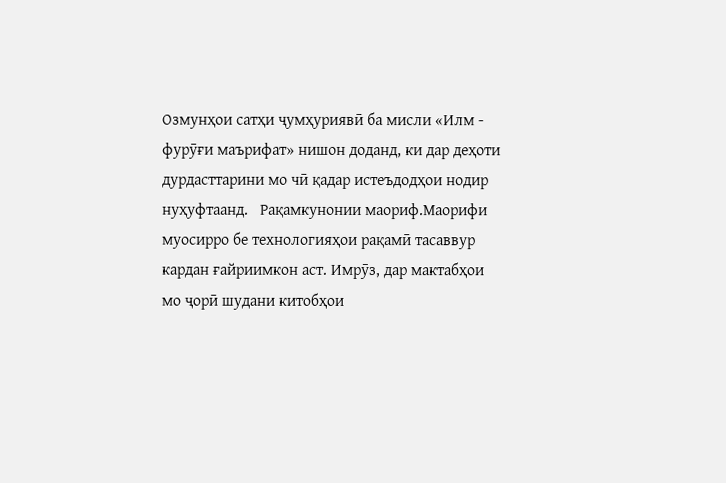Озмунҳои сатҳи ҷумҳуриявӣ ба мисли «Илм - фурӯғи маърифат» нишон доданд, ки дар деҳоти дурдасттарини мо чӣ қадар истеъдодҳои нодир нуҳуфтаанд.   Рақамкунонии маориф.Маорифи муосирро бе технологияҳои рақамӣ тасаввур кардан ғайриимкон аст. Имрӯз, дар мактабҳои мо ҷорӣ шудани китобҳои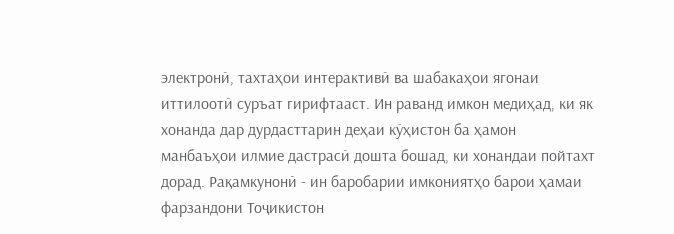электронӣ, тахтаҳои интерактивӣ ва шабакаҳои ягонаи иттилоотӣ суръат гирифтааст. Ин раванд имкон медиҳад, ки як хонанда дар дурдасттарин деҳаи кӯҳистон ба ҳамон манбаъҳои илмие дастрасӣ дошта бошад, ки хонандаи пойтахт дорад. Рақамкунонӣ - ин баробарии имкониятҳо барои ҳамаи фарзандони Тоҷикистон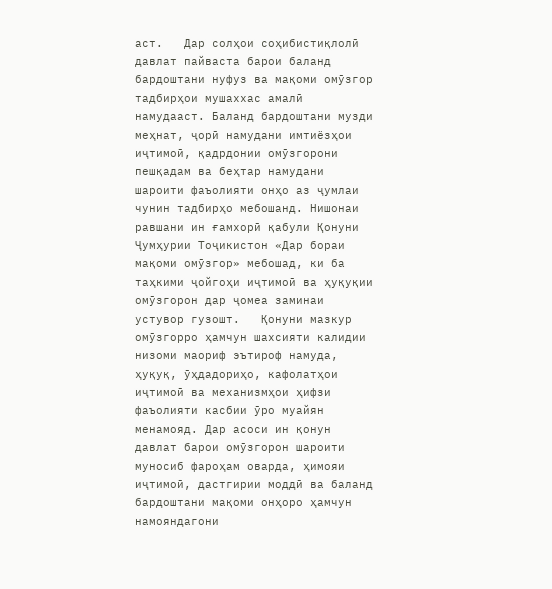аст.   Дар солҳои соҳибистиқлолӣ давлат пайваста барои баланд бардоштани нуфуз ва мақоми омӯзгор тадбирҳои мушаххас амалӣ намудааст. Баланд бардоштани музди меҳнат, ҷорӣ намудани имтиёзҳои иҷтимоӣ, қадрдонии омӯзгорони пешқадам ва беҳтар намудани шароити фаъолияти онҳо аз ҷумлаи чунин тадбирҳо мебошанд. Нишонаи равшани ин ғамхорӣ қабули Қонуни Ҷумҳурии Тоҷикистон «Дар бораи мақоми омӯзгор» мебошад, ки ба таҳкими ҷойгоҳи иҷтимоӣ ва ҳуқуқии омӯзгорон дар ҷомеа заминаи устувор гузошт.   Қонуни мазкур омӯзгорро ҳамчун шахсияти калидии низоми маориф эътироф намуда, ҳуқуқ, ӯҳдадориҳо, кафолатҳои иҷтимоӣ ва механизмҳои ҳифзи фаъолияти касбии ӯро муайян менамояд. Дар асоси ин қонун давлат барои омӯзгорон шароити муносиб фароҳам оварда, ҳимояи иҷтимоӣ, дастгирии моддӣ ва баланд бардоштани мақоми онҳоро ҳамчун намояндагони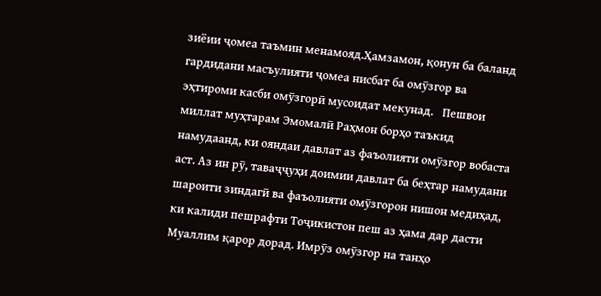зиёии ҷомеа таъмин менамояд.Ҳамзамон, қонун ба баланд гардидани масъулияти ҷомеа нисбат ба омӯзгор ва эҳтироми касби омӯзгорӣ мусоидат мекунад.   Пешвои миллат муҳтарам Эмомалӣ Раҳмон борҳо таъкид намудаанд, ки ояндаи давлат аз фаъолияти омӯзгор вобаста аст. Аз ин рӯ, таваҷҷуҳи доимии давлат ба беҳтар намудани шароити зиндагӣ ва фаъолияти омӯзгорон нишон медиҳад, ки калиди пешрафти Тоҷикистон пеш аз ҳама дар дасти Муаллим қарор дорад. Имрӯз омӯзгор на танҳо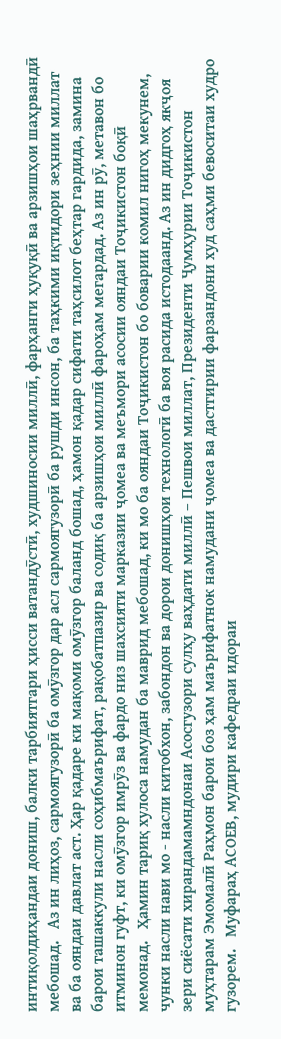интиқолдиҳандаи дониш, балки тарбиятгари ҳисси ватандӯстӣ, худшиносии миллӣ, фарҳанги ҳуқуқӣ ва арзишҳои шаҳрвандӣ мебошад.   Аз ин лиҳоз, сармоягузорӣ ба омӯзгор дар асл сармоягузорӣ ба рушди инсон, ба таҳкими иқтидори зеҳнии миллат ва ба ояндаи давлат аст. Ҳар қадаре ки мақоми омӯзгор баланд бошад, ҳамон қадар сифати таҳсилот беҳтар гардида, замина барои ташаккули насли соҳибмаърифат, рақобатпазир ва содиқ ба арзишҳои миллӣ фароҳам мегардад. Аз ин рӯ, метавон бо итминон гуфт, ки омӯзгор имрӯз ва фардо низ шахсияти марказии ҷомеа ва меъмори асосии ояндаи Тоҷикистон боқӣ мемонад.   Ҳамин тариқ хулоса намудан ба маврид мебошад, ки мо ба ояндаи Тоҷикистон бо боварии комил нигоҳ мекунем, чунки насли нави мо - насли китобхон, забондон ва дорои донишҳои технологӣ ба воя расида истодаанд. Аз ин дидгоҳ якҷоя зери сиёсати хирандамамндонаи Асосгузори сулҳу ваҳдати миллӣ – Пешвои миллат, Президенти Ҷумҳурии Тоҷикистон муҳтарам Эмомалӣ Раҳмон барои боз ҳам маърифатнок намудани ҷомеа ва дастгирии фарзандони худ саҳми бевоситаи худро гузорем.   Муфараҳ АСОЕВ, мудири кафедраи идораи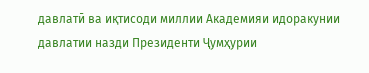давлатӣ ва иқтисоди миллии Академияи идоракунии давлатии назди Президенти Ҷумҳурии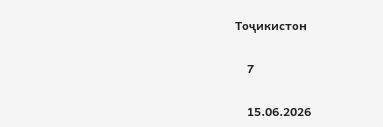Тоҷикистон

    7

    15.06.2026